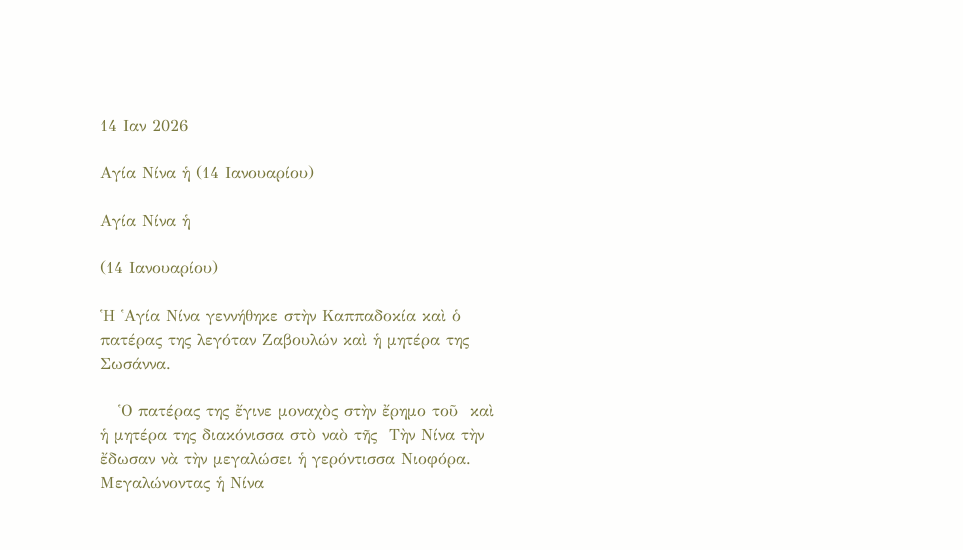14 Ιαν 2026

Αγία Νίνα ἡ (14 Ιανουαρίου)

Αγία Νίνα ἡ

(14 Ιανουαρίου)

῾Η ῾Αγία Νίνα γεννήθηκε στὴν Καππαδοκία καὶ ὁ πατέρας της λεγόταν Ζαβουλών καὶ ἡ μητέρα της Σωσάννα.

   ῾Ο πατέρας της ἔγινε μοναχὸς στὴν ἔρημο τοῦ  καὶ ἡ μητέρα της διακόνισσα στὸ ναὸ τῆς  Τὴν Νίνα τὴν ἔδωσαν νὰ τὴν μεγαλώσει ἡ γερόντισσα Νιοφόρα. Μεγαλώνοντας ἡ Νίνα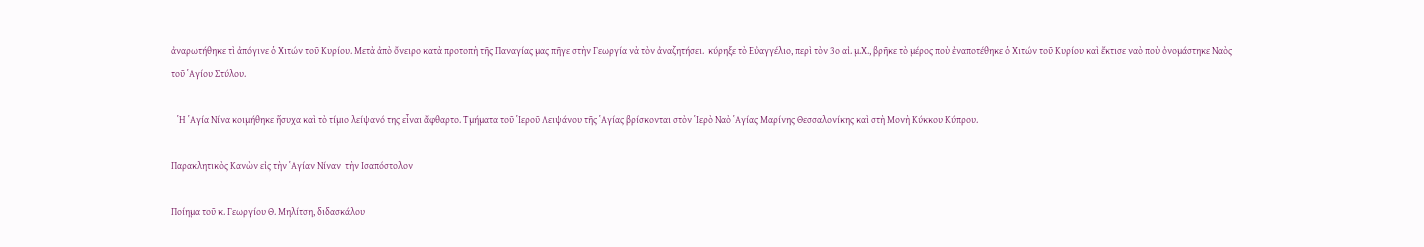ἀναρωτήθηκε τὶ ἀπόγινε ὁ Χιτών τοῦ Κυρίου. Μετὰ ἀπὸ ὄνειρο κατὰ προτοπὴ τῆς Παναγίας μας πῆγε στὴν Γεωργία νὰ τὸν ἀναζητήσει.  κύρηξε τὸ Εὐαγγέλιο, περὶ τὸν 3ο αἰ. μ.Χ., βρῆκε τὸ μέρος ποὺ ἐναποτέθηκε ὁ Χιτών τοῦ Κυρίου καὶ ἔκτισε ναὸ ποὺ ὀνομάστηκε Ναὸς τοῦ ῾Αγίου Στύλου.

   ῾Η ῾Αγία Νίνα κοιμήθηκε ἥσυχα καὶ τὸ τίμιο λείψανό της εἶναι ἄφθαρτο. Τμήματα τοῦ ῾Ιεροῦ Λειψάνου τῆς ῾Αγίας βρίσκονται στὸν ῾Ιερὸ Ναὸ ῾Αγίας Μαρίνης Θεσσαλονίκης καὶ στὴ Μονὴ Κύκκου Κύπρου.

Παρακλητικὸς Κανὼν εἰς τὴν ῾Αγίαν Νίναν  τὴν Ισαπόστολον

Ποίημα τοῦ κ. Γεωργίου Θ. Μηλίτση, διδασκάλου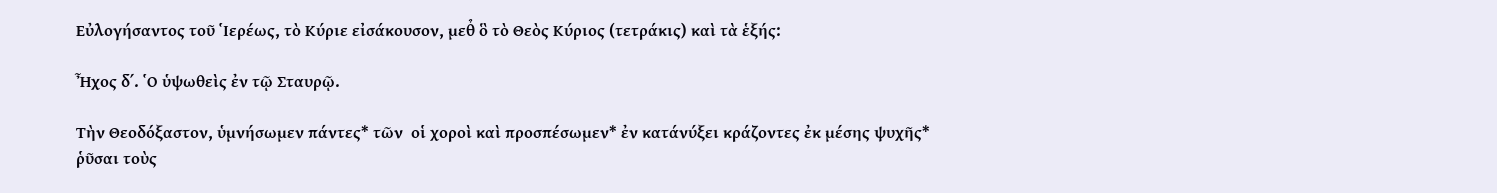Εὐλογήσαντος τοῦ ῾Ιερέως, τὸ Κύριε εἰσάκουσον, μεθ̉ ὃ τὸ Θεὸς Κύριος (τετράκις) καὶ τὰ ἑξής:

Ἦχος δ΄. ῾Ο ὑψωθεὶς ἐν τῷ Σταυρῷ.

Τὴν Θεοδόξαστον, ὑμνήσωμεν πάντες* τῶν  οἱ χοροὶ καὶ προσπέσωμεν* ἐν κατάνύξει κράζοντες ἐκ μέσης ψυχῆς* ῥῦσαι τοὺς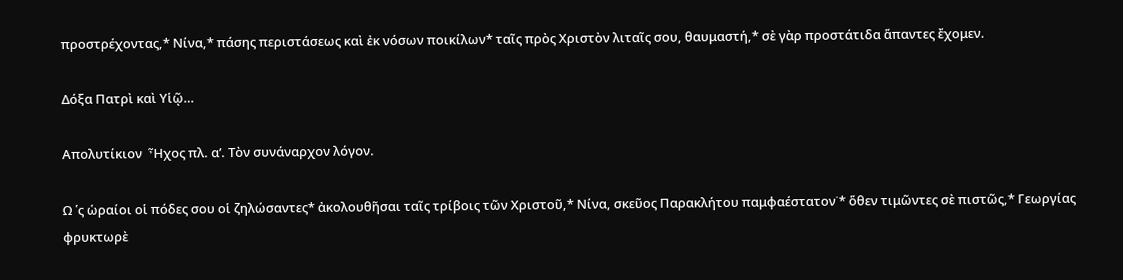προστρέχοντας,* Νίνα,* πάσης περιστάσεως καὶ ἐκ νόσων ποικίλων* ταῖς πρὸς Χριστὸν λιταῖς σου, θαυμαστή,* σὲ γὰρ προστάτιδα ἅπαντες ἔχομεν.

Δόξα Πατρὶ καὶ Υἱῷ…

Απολυτίκιον  Ἦχος πλ. α’. Τὸν συνάναρχον λόγον.

Ω ῾ς ὡραίοι οἱ πόδες σου οἱ ζηλώσαντες* ἀκολουθῆσαι ταῖς τρίβοις τῶν Χριστοῦ,* Νίνα, σκεῦος Παρακλήτου παμφαέστατον˙* ὅθεν τιμῶντες σὲ πιστῶς,* Γεωργίας φρυκτωρὲ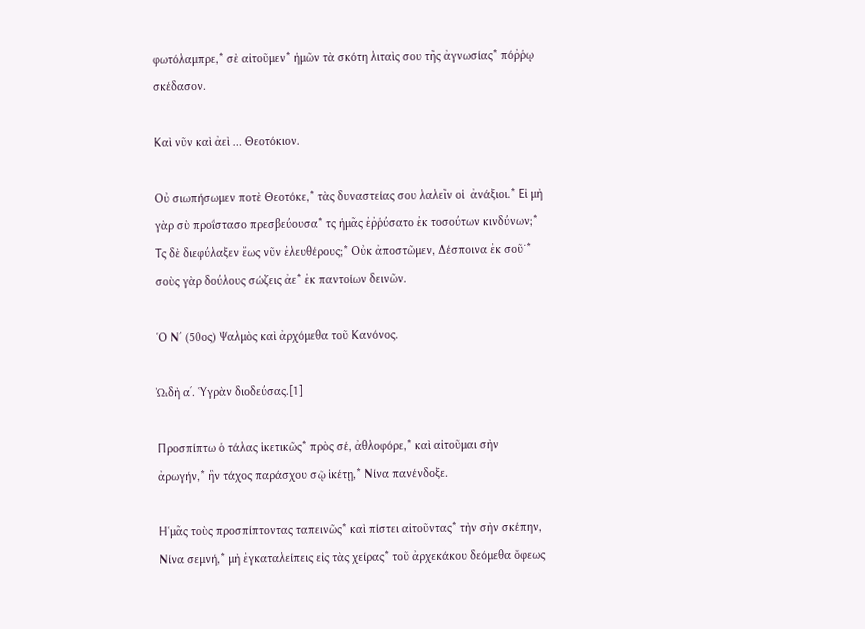φωτόλαμπρε,* σὲ αἰτοῦμεν* ἡμῶν τὰ σκότη λιταὶς σου τῆς ἀγνωσίας* πόῤῥῳ σκέδασον.

Καὶ νῦν καὶ ἀεὶ … Θεοτόκιον.

Οὐ σιωπήσωμεν ποτὲ Θεοτόκε,* τὰς δυναστείας σου λαλεῖν οἱ  ἀνάξιοι.* Εἰ μὴ γὰρ σὺ προΐστασο πρεσβεύουσα* τς ἡμᾶς ἐῤῥύσατο ἐκ τοσούτων κινδύνων;* Τς δὲ διεφύλαξεν ἔως νῦν ἐλευθέρους;* Οὐκ ἀποστῶμεν, Δέσποινα ἐκ σοῦ˙* σοὺς γὰρ δούλους σώζεις ἀε* ἐκ παντοίων δεινῶν.

῾Ο Ν΄ (50ος) Ψαλμὸς καὶ ἀρχόμεθα τοῦ Κανόνος.

ᾨδὴ αʹ. ῾Υγρὰν διοδεύσας.[1]

Προσπίπτω ὁ τάλας ἱκετικῶς* πρὸς σέ, ἀθλοφόρε,* καὶ αἰτοῦμαι σὴν ἀρωγήν,* ἣν τάχος παράσχου σῷ ἱκέτῃ,* Νίνα πανένδοξε.

Η῾μᾶς τοὺς προσπίπτοντας ταπεινῶς* καὶ πίστει αἰτοῦντας* τὴν σὴν σκέπην, Νίνα σεμνή,* μὴ ἐγκαταλείπεις εἰς τὰς χείρας* τοῦ ἀρχεκάκου δεόμεθα ὄφεως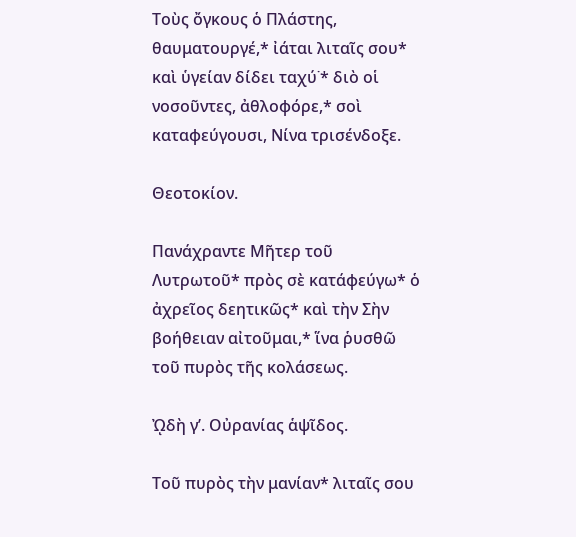Τοὺς ὄγκους ὁ Πλάστης, θαυματουργέ,* ἰάται λιταῖς σου* καὶ ὑγείαν δίδει ταχύ˙* διὸ οἱ νοσοῦντες, ἀθλοφόρε,* σοὶ καταφεύγουσι, Νίνα τρισένδοξε.

Θεοτοκίον.

Πανάχραντε Μῆτερ τοῦ Λυτρωτοῦ* πρὸς σὲ κατάφεύγω* ὁ ἀχρεῖος δεητικῶς* καὶ τὴν Σὴν βοήθειαν αἰτοῦμαι,* ἵνα ῥυσθῶ τοῦ πυρὸς τῆς κολάσεως.

ᾨδὴ γʹ. Οὐρανίας ἁψῖδος.

Τοῦ πυρὸς τὴν μανίαν* λιταῖς σου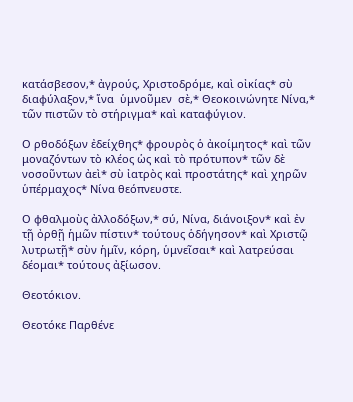κατάσβεσον,* ἀγρούς, Χριστοδρόμε, καὶ οἰκίας* σὺ διαφύλαξον,* ἵνα  ὑμνοῦμεν  σὲ,* Θεοκοινώνητε Νίνα,* τῶν πιστῶν τὸ στήριγμα* καὶ καταφύγιον.

Ο ρθοδόξων ἐδείχθης* φρουρὸς ὁ ἀκοίμητος* καὶ τῶν μοναζόντων τὸ κλέος ὡς καὶ τὸ πρότυπον* τῶν δὲ νοσοῦντων ἀεὶ* σὺ ἰατρὸς καὶ προστάτης* καὶ χηρῶν ὑπέρμαχος* Νίνα θεόπνευστε.

Ο φθαλμοὺς ἀλλοδόξων,* σύ, Νίνα, διάνοιξον* καὶ ἐν τῇ ὀρθῇ ἡμῶν πίστιν* τούτους ὁδήγησον* καὶ Χριστῷ λυτρωτῇ* σὺν ἡμῖν, κόρη, ὑμνεῖσαι* καὶ λατρεύσαι δέομαι* τούτους ἀξίωσον.

Θεοτόκιον.

Θεοτόκε Παρθένε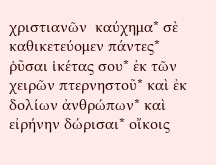χριστιανῶν  καύχημα* σὲ  καθικετεύομεν πάντες* ῥῦσαι ἱκέτας σου* ἐκ τῶν χειρῶν πτερνηστοῦ* καὶ ἐκ δολίων ἀνθρώπων* καὶ εἰρήνην δώρισαι* οἴκοις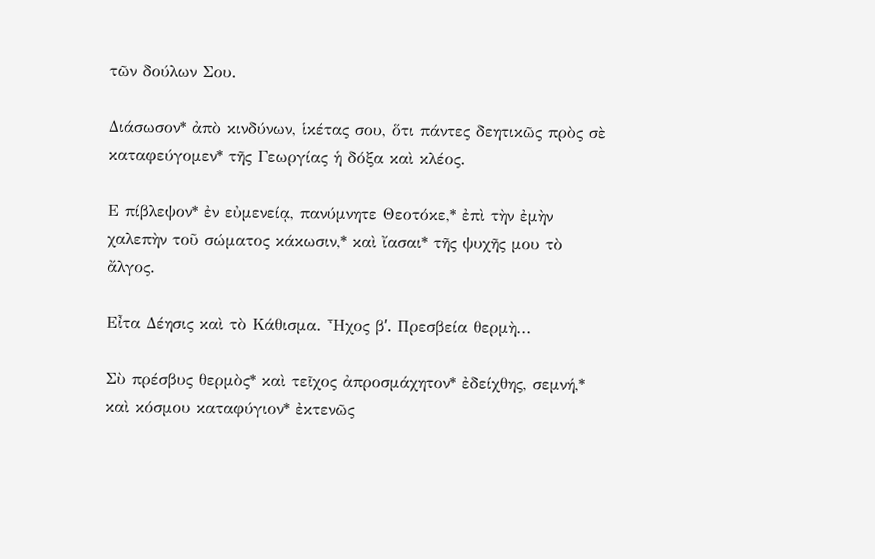τῶν δούλων Σου.

Διάσωσον* ἀπὸ κινδύνων, ἱκέτας σου, ὅτι πάντες δεητικῶς πρὸς σὲ καταφεύγομεν* τῆς Γεωργίας ἡ δόξα καὶ κλέος.

Ε πίβλεψον* ἐν εὐμενείᾳ, πανύμνητε Θεοτόκε,* ἐπὶ τὴν ἐμὴν χαλεπὴν τοῦ σώματος κάκωσιν,* καὶ ἴασαι* τῆς ψυχῆς μου τὸ ἄλγος.

Εἶτα Δέησις καὶ τὸ Κάθισμα. Ἦχος βʹ. Πρεσβεία θερμὴ...

Σὺ πρέσβυς θερμὸς* καὶ τεῖχος ἀπροσμάχητον* ἐδείχθης, σεμνή,* καὶ κόσμου καταφύγιον* ἐκτενῶς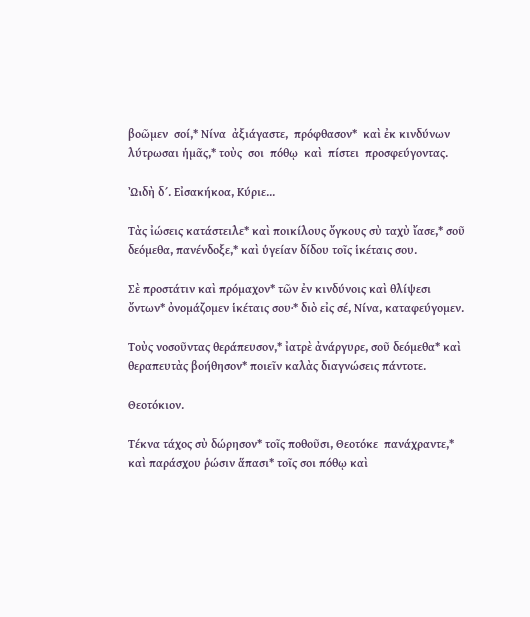βοῶμεν  σοί,* Νίνα  ἀξιάγαστε,  πρόφθασον*  καὶ ἐκ κινδύνων λύτρωσαι ἡμᾶς,* τοὺς  σοι  πόθῳ  καὶ  πίστει  προσφεύγοντας.

ᾨδὴ δ´. Εἰσακήκοα, Κύριε...

Τὰς ἰώσεις κατάστειλε* καὶ ποικίλους ὄγκους σὺ ταχὺ ἴασε,* σοῦ δεόμεθα, πανένδοξε,* καὶ ὑγείαν δίδου τοῖς ἱκέταις σου.

Σὲ προστάτιν καὶ πρόμαχον* τῶν ἐν κινδύνοις καὶ θλίψεσι ὄντων* ὀνομάζομεν ἱκέταις σου·* διὸ εἰς σέ, Νίνα, καταφεύγομεν.

Τοὺς νοσοῦντας θεράπευσον,* ἰατρὲ ἀνάργυρε, σοῦ δεόμεθα* καὶ θεραπευτὰς βοήθησον* ποιεῖν καλὰς διαγνώσεις πάντοτε.

Θεοτόκιον.

Τέκνα τάχος σὺ δώρησον* τοῖς ποθοῦσι, Θεοτόκε  πανάχραντε,* καὶ παράσχου ῥώσιν ἅπασι* τοῖς σοι πόθῳ καὶ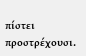πίστει προστρέχουσι.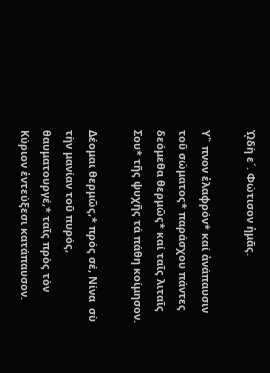ᾨδὴ ε´. Φώτισον ἡμᾶς.

Υ῞ πνον ἐλαφρόν* καί ἀνάπαυσιν τοῦ σώματος* παράσχου πάντες δεόμεθα θερμῶς* καί ταῖς λιταῖς Σου* τῆς ψυχῆς τά πάθη κοίμησον.

Δέομαι θερμῶς,* πρός σέ, Νίνα  σὺ τὴν μανίαν τοῦ πυρός, θαυματουργέ,* ταῖς πρὸς τὸν Κύριον ἐντεύξεσι κατάπαυσον.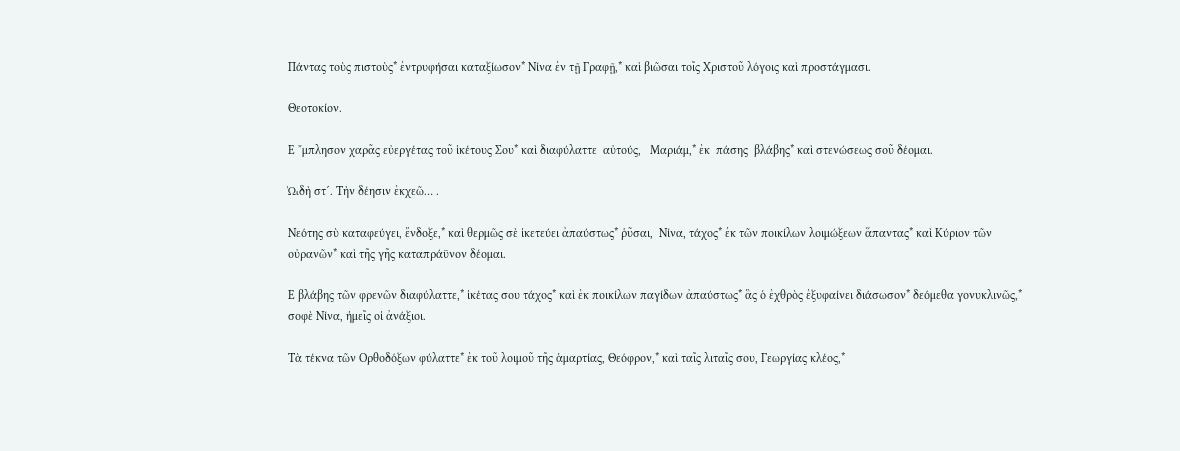Πάντας τοὺς πιστοὺς* ἐντρυφήσαι καταξίωσον* Νίνα ἐν τῇ Γραφῇ,* καὶ βιῶσαι τοῖς Χριστοῦ λόγοις καὶ προστάγμασι.

Θεοτοκίον.

Ε ῎μπλησον χαρᾶς εὐεργέτας τοῦ ἱκέτους Σου* καὶ διαφύλαττε  αὐτούς,   Μαριάμ,* ἐκ  πάσης  βλάβης* καὶ στενώσεως σοῦ δέομαι.

ᾨδὴ στ´. Τὴν δέησιν ἐκχεῶ… .

Νεότης σὺ καταφεύγει, ἔνδοξε,* καὶ θερμῶς σὲ ἱκετεύει ἀπαύστως* ῥῦσαι,  Νίνα, τάχος* ἐκ τῶν ποικίλων λοιμώξεων ἅπαντας* καὶ Κύριον τῶν οὐρανῶν* καὶ τῆς γῆς καταπράϋνον δέομαι.

Ε βλάβης τῶν φρενῶν διαφύλαττε,* ἱκέτας σου τάχος* καὶ ἐκ ποικίλων παγίδων ἀπαύστως* ἃς ὁ ἐχθρὸς ἐξυφαίνει διάσωσον* δεόμεθα γονυκλινῶς,* σοφὲ Νίνα, ἡμεῖς οἱ ἀνάξιοι.

Τὰ τέκνα τῶν Ορθοδόξων φύλαττε* ἐκ τοῦ λοιμοῦ τῆς ἁμαρτίας, Θεόφρον,* καὶ ταῖς λιταῖς σου, Γεωργίας κλέος,*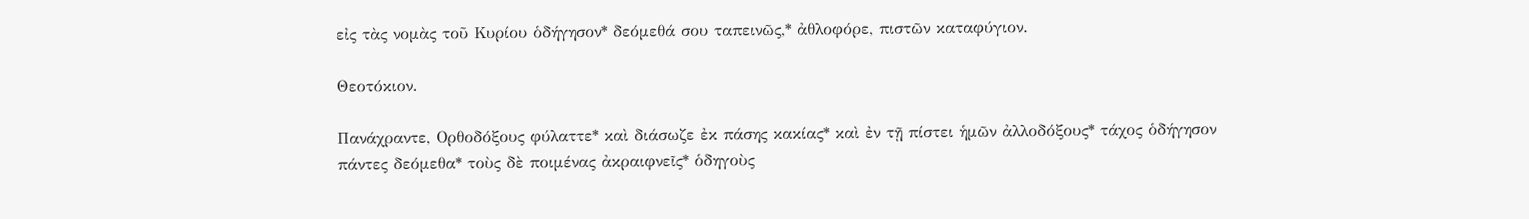εἰς τὰς νομὰς τοῦ Κυρίου ὁδήγησον* δεόμεθά σου ταπεινῶς,* ἀθλοφόρε, πιστῶν καταφύγιον.

Θεοτόκιον.

Πανάχραντε, Ορθοδόξους φύλαττε* καὶ διάσωζε ἐκ πάσης κακίας* καὶ ἐν τῇ πίστει ἡμῶν ἀλλοδόξους* τάχος ὁδήγησον πάντες δεόμεθα* τοὺς δὲ ποιμένας ἀκραιφνεῖς* ὁδηγοὺς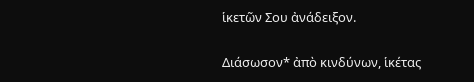ἱκετῶν Σου ἀνάδειξον.

Διάσωσον* ἀπὸ κινδύνων, ἱκέτας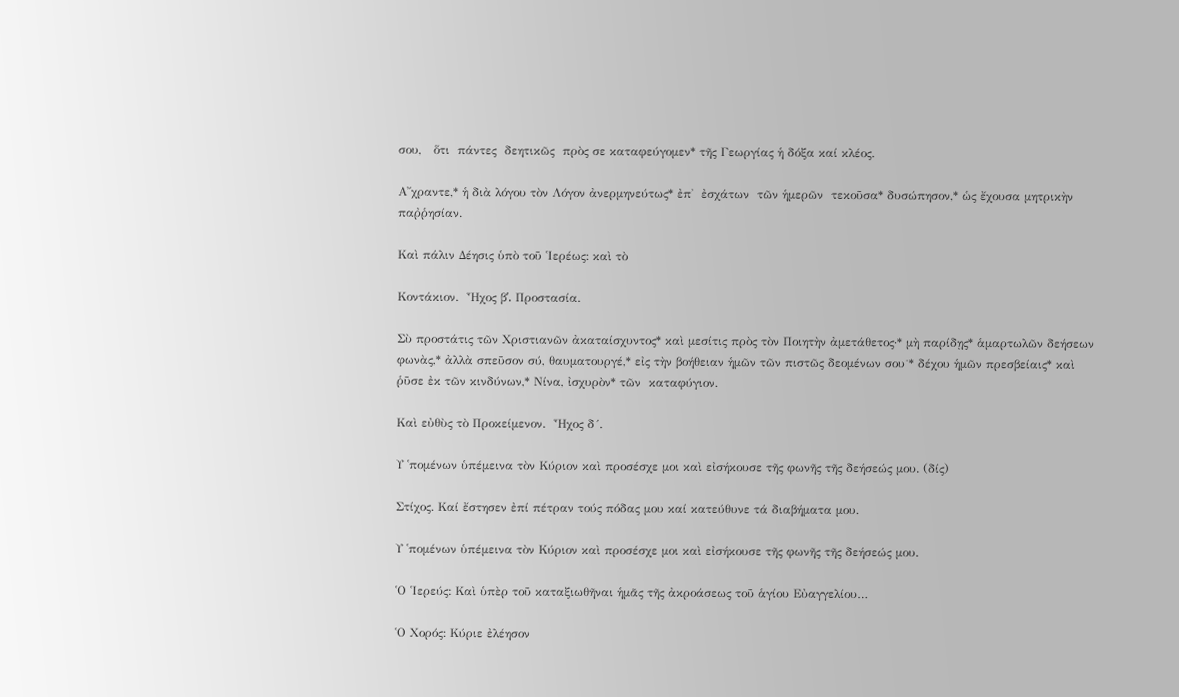σου,   ὅτι  πάντες  δεητικῶς  πρὸς σε καταφεύγομεν* τῆς Γεωργίας ἡ δόξα καί κλέος.

Α῎χραντε,* ἡ διὰ λόγου τὸν Λόγον ἀνερμηνεύτως* ἐπ̉  ἐσχάτων  τῶν ἡμερῶν  τεκοῦσα* δυσώπησον,* ὡς ἔχουσα μητρικὴν παῤῥησίαν.

Καὶ πάλιν Δέησις ὑπὸ τοῦ ῾Ιερέως: καὶ τὸ

Κοντάκιον.  Ἦχος βʹ. Προστασία.

Σὺ προστάτις τῶν Χριστιανῶν ἀκαταίσχυντος* καὶ μεσίτις πρὸς τὸν Ποιητὴν ἀμετάθετος·* μὴ παρίδῃς* ἁμαρτωλῶν δεήσεων φωνὰς,* ἀλλὰ σπεῦσον σύ, θαυματουργέ,* εἰς τὴν βοήθειαν ἡμῶν τῶν πιστῶς δεομένων σου˙* δέχου ἡμῶν πρεσβείαις* καὶ ῥῦσε ἐκ τῶν κινδύνων,* Νίνα, ἰσχυρὸν* τῶν  καταφύγιον.

Καὶ εὐθὺς τὸ Προκείμενον.  Ἦχος δ´.

Υ ῾πομένων ὑπέμεινα τὸν Κύριον καὶ προσέσχε μοι καὶ εἰσήκουσε τῆς φωνῆς τῆς δεήσεώς μου. (δίς)

Στίχος. Καί ἔστησεν ἐπί πέτραν τούς πόδας μου καί κατεύθυνε τά διαβήματα μου.

Υ ῾πομένων ὑπέμεινα τὸν Κύριον καὶ προσέσχε μοι καὶ εἰσήκουσε τῆς φωνῆς τῆς δεήσεώς μου.

῾Ο ῾Ιερεύς: Καὶ ὑπὲρ τοῦ καταξιωθῆναι ἡμᾶς τῆς ἀκροάσεως τοῦ ἁγίου Εὐαγγελίου…

῾Ο Χορός: Κύριε ἐλέησον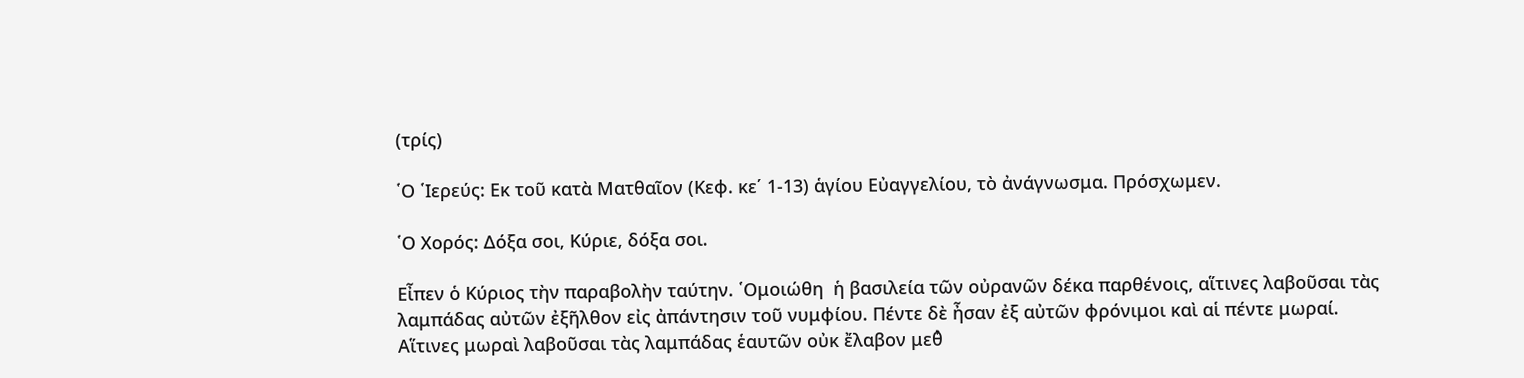(τρίς)

῾Ο ῾Ιερεύς: Εκ τοῦ κατὰ Ματθαῖον (Κεφ. κε΄ 1-13) ἁγίου Εὐαγγελίου, τὸ ἀνάγνωσμα. Πρόσχωμεν.

῾Ο Χορός: Δόξα σοι, Κύριε, δόξα σοι.

Εἶπεν ὁ Κύριος τὴν παραβολὴν ταύτην. ῾Ομοιώθη  ἡ βασιλεία τῶν οὐρανῶν δέκα παρθένοις, αἵτινες λαβοῦσαι τὰς λαμπάδας αὐτῶν ἐξῆλθον εἰς ἀπάντησιν τοῦ νυμφίου. Πέντε δὲ ἦσαν ἐξ αὐτῶν φρόνιμοι καὶ αἱ πέντε μωραί. Αἵτινες μωραὶ λαβοῦσαι τὰς λαμπάδας ἑαυτῶν οὐκ ἔλαβον μεθ̉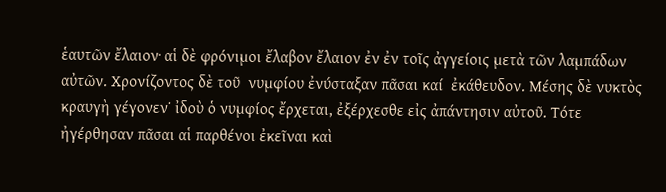ἑαυτῶν ἔλαιον· αἱ δὲ φρόνιμοι ἔλαβον ἔλαιον ἐν ἐν τοῖς ἀγγείοις μετὰ τῶν λαμπάδων αὐτῶν. Χρονίζοντος δὲ τοῦ  νυμφίου ἐνύσταξαν πᾶσαι καί  ἐκάθευδον. Μέσης δὲ νυκτὸς κραυγὴ γέγονεν˙ ἰδοὺ ὁ νυμφίος ἔρχεται, ἐξέρχεσθε εἰς ἀπάντησιν αὐτοῦ. Τότε ἠγέρθησαν πᾶσαι αἱ παρθένοι ἐκεῖναι καὶ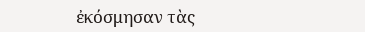ἐκόσμησαν τὰς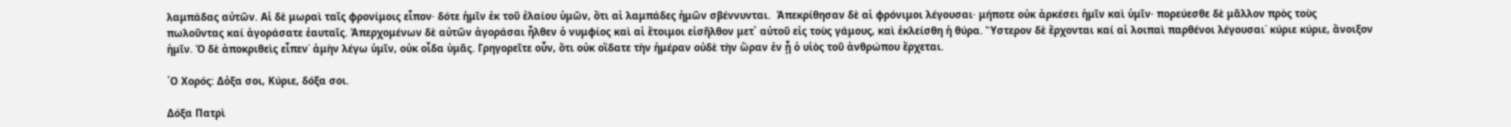λαμπάδας αὐτῶν. Αἱ δὲ μωραὶ ταῖς φρονίμοις εἶπον· δότε ἡμῖν ἐκ τοῦ ἐλαίου ὑμῶν, ὅτι αἱ λαμπάδες ἡμῶν σβέννυνται.  Ἀπεκρίθησαν δὲ αἱ φρόνιμοι λέγουσαι· μήποτε οὐκ ἀρκέσει ἡμῖν καὶ ὑμῖν· πορεύεσθε δὲ μᾶλλον πρὸς τοὺς πωλοῦντας καί ἀγοράσατε ἑαυταῖς. Ἀπερχομένων δὲ αὐτῶν ἀγοράσαι ἦλθεν ὁ νυμφίος καὶ αἱ ἕτοιμοι εἰσῆλθον μετ᾿ αὐτοῦ εἰς τοὺς γάμους, καὶ ἐκλείσθη ἡ θύρα. Ὕστερον δὲ ἔρχονται καί αἱ λοιπαὶ παρθένοι λέγουσαι˙ κύριε κύριε, ἄνοιξον ἡμῖν. Ὁ δὲ ἀποκριθεὶς εἶπεν˙ ἀμὴν λέγω ὑμῖν, οὐκ οἶδα ὑμᾶς. Γρηγορεῖτε οὖν, ὅτι οὐκ οἴδατε τὴν ἡμέραν οὐδὲ τὴν ὥραν ἐν ᾗ ὁ υἱὸς τοῦ ἀνθρώπου ἔρχεται.

῾Ο Χορός: Δὀξα σοι, Κύριε, δόξα σοι.

Δόξα Πατρὶ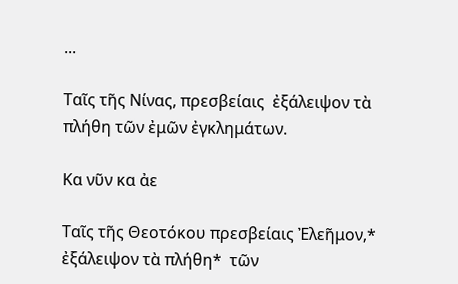...

Ταῖς τῆς Νίνας, πρεσβείαις  ἐξάλειψον τὰ πλήθη τῶν ἐμῶν ἐγκλημάτων.

Κα νῦν κα ἀε

Ταῖς τῆς Θεοτόκου πρεσβείαις Ἐλεῆμον,* ἐξάλειψον τὰ πλήθη*  τῶν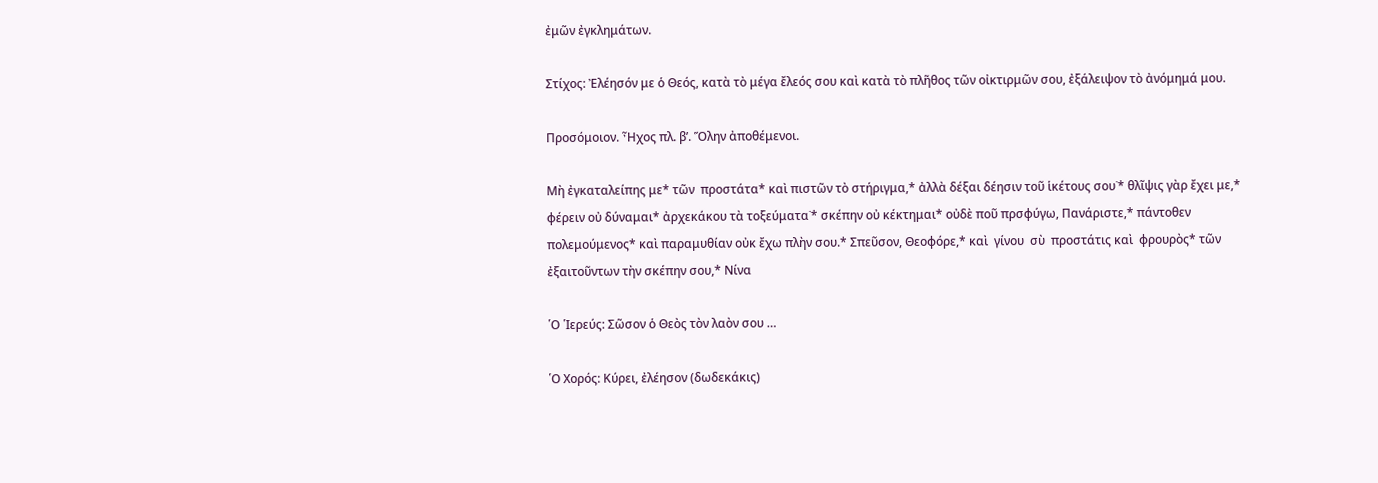ἐμῶν ἐγκλημάτων.

Στίχος: Ἐλέησόν με ὁ Θεός, κατὰ τὸ μέγα ἔλεός σου καὶ κατὰ τὸ πλῆθος τῶν οἰκτιρμῶν σου, ἐξάλειψον τὸ ἀνόμημά μου.

Προσόμοιον. Ἦχος πλ. βʹ. Ὅλην ἀποθέμενοι.

Μὴ ἐγκαταλείπης με* τῶν  προστάτα* καὶ πιστῶν τὸ στήριγμα,* ἀλλὰ δέξαι δέησιν τοῦ ἱκέτους σου˙* θλῖψις γὰρ ἔχει με,* φέρειν οὐ δύναμαι* ἀρχεκάκου τὰ τοξεύματα˙* σκέπην οὐ κέκτημαι* οὐδὲ ποῦ πρσφύγω, Πανάριστε,* πάντοθεν πολεμούμενος* καὶ παραμυθίαν οὐκ ἔχω πλὴν σου.* Σπεῦσον, Θεοφόρε,* καὶ  γίνου  σὺ  προστάτις καὶ  φρουρὸς* τῶν ἐξαιτοῦντων τὴν σκέπην σου,* Νίνα

῾Ο ῾Ιερεύς: Σῶσον ὁ Θεὸς τὸν λαὸν σου …

῾Ο Χορός: Κύρει, ἐλέησον (δωδεκάκις)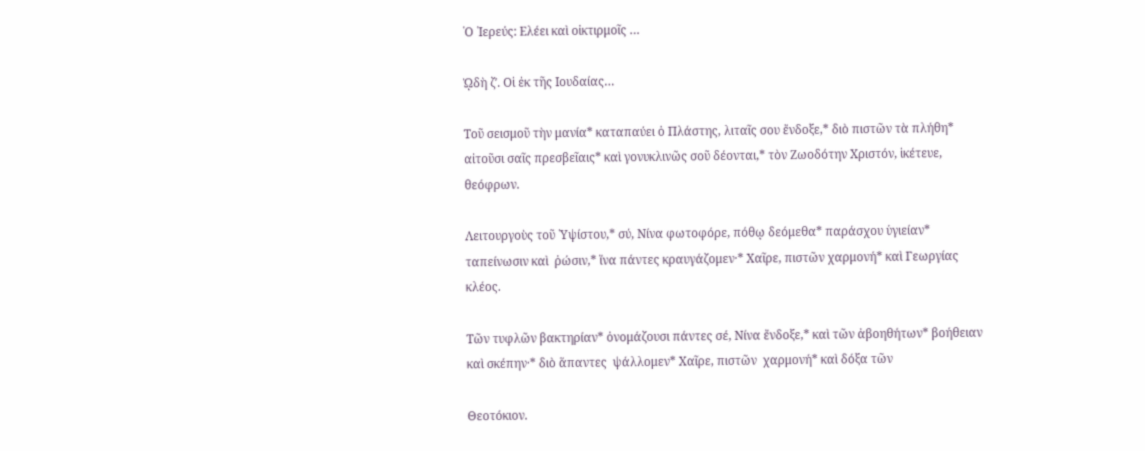῾Ο ῾Ιερεύς: Ελέει καὶ οἰκτιρμοῖς …

ᾨδὴ ζʹ. Οἱ ἐκ τῆς Ιουδαίας…

Τοῦ σεισμοῦ τὴν μανία* καταπαύει ὁ Πλάστης, λιταῖς σου ἔνδοξε,* διὸ πιστῶν τὰ πλήθη* αἰτοῦσι σαῖς πρεσβεῖαις* καὶ γονυκλινῶς σοῦ δέονται,* τὸν Ζωοδότην Χριστόν, ἱκέτευε, θεόφρων.

Λειτουργοὺς τοῦ ῾Υψίστου,* σύ, Νίνα φωτοφόρε, πόθῳ δεόμεθα* παράσχου ὑγιείαν* ταπείνωσιν καὶ  ῥώσιν,* ἵνα πάντες κραυγάζομεν·* Χαῖρε, πιστῶν χαρμονή* καὶ Γεωργίας κλέος.

Τῶν τυφλῶν βακτηρίαν* ὀνομάζουσι πάντες σέ, Νίνα ἔνδοξε,* καὶ τῶν ἀβοηθήτων* βοήθειαν καὶ σκέπην·* διὸ ἅπαντες  ψάλλομεν* Χαῖρε, πιστῶν  χαρμονή* καὶ δόξα τῶν

Θεοτόκιον.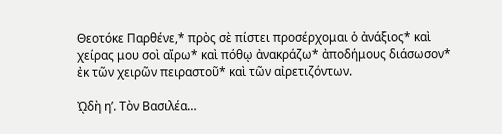Θεοτόκε Παρθένε,* πρὸς σὲ πίστει προσέρχομαι ὁ ἀνάξιος* καὶ χείρας μου σοὶ αἴρω* καὶ πόθῳ ἀνακράζω* ἀποδήμους διάσωσον* ἐκ τῶν χειρῶν πειραστοῦ* καὶ τῶν αἰρετιζόντων.

ᾨδὴ ηʹ. Τὸν Βασιλέα…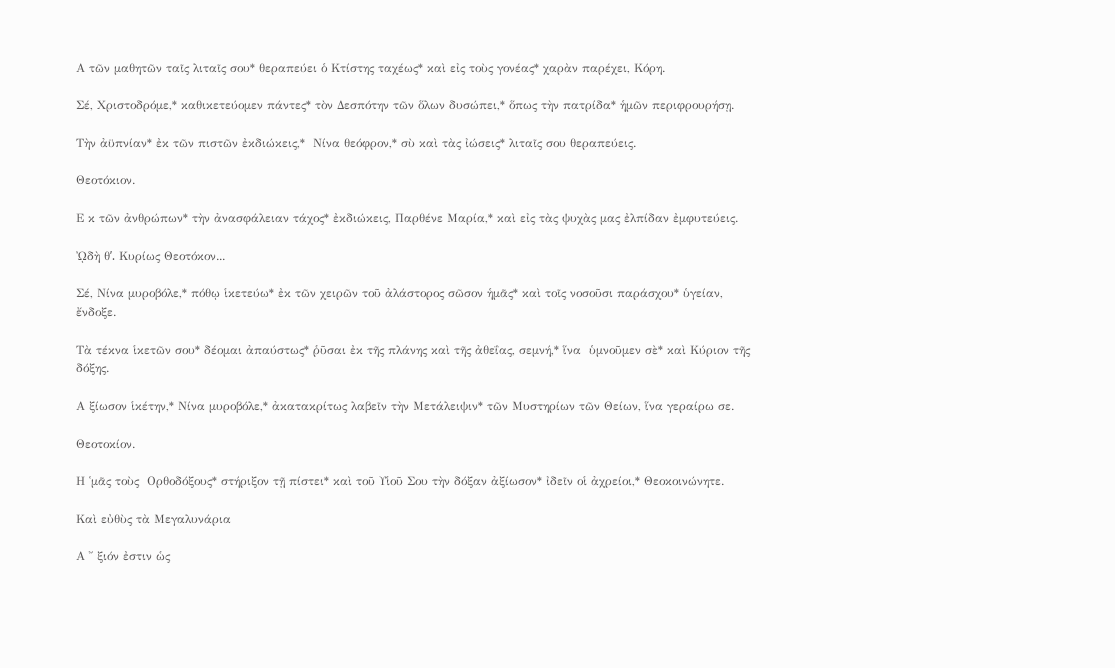Α τῶν μαθητῶν ταῖς λιταῖς σου* θεραπεύει ὁ Κτίστης ταχέως* καὶ εἰς τοὺς γονέας* χαρὰν παρέχει, Κόρη.

Σέ, Χριστοδρόμε,* καθικετεύομεν πάντες* τὸν Δεσπότην τῶν ὅλων δυσώπει,* ὅπως τὴν πατρίδα* ἡμῶν περιφρουρήσῃ.

Τὴν ἀϋπνίαν* ἐκ τῶν πιστῶν ἐκδιώκεις,*  Νίνα θεόφρον,* σὺ καὶ τὰς ἰώσεις* λιταῖς σου θεραπεύεις.

Θεοτόκιον.

Ε κ τῶν ἀνθρώπων* τὴν ἀνασφάλειαν τάχος* ἐκδιώκεις, Παρθένε Μαρία,* καὶ εἰς τὰς ψυχὰς μας ἐλπίδαν ἐμφυτεύεις.

ᾨδὴ θʹ. Κυρίως Θεοτόκον...

Σέ, Νίνα μυροβόλε,* πόθῳ ἱκετεύω* ἐκ τῶν χειρῶν τοῦ ἀλάστορος σῶσον ἡμᾶς* καὶ τοῖς νοσοῦσι παράσχου* ὑγείαν, ἔνδοξε.

Τὰ τέκνα ἱκετῶν σου* δέομαι ἀπαύστως* ῥῦσαι ἐκ τῆς πλάνης καὶ τῆς ἀθεΐας, σεμνή,* ἵνα  ὑμνοῦμεν σὲ* καὶ Κύριον τῆς δόξης.

Α ξίωσον ἱκέτην,* Νίνα μυροβόλε,* ἀκατακρίτως λαβεῖν τὴν Μετάλειψιν* τῶν Μυστηρίων τῶν Θείων, ἵνα γεραίρω σε.

Θεοτοκίον.

Η ῾μᾶς τοὺς  Ορθοδόξους* στήριξον τῇ πίστει* καὶ τοῦ Υἱοῦ Σου τὴν δόξαν ἀξίωσον* ἰδεῖν οἱ ἀχρείοι,* Θεοκοινώνητε.

Καὶ εὐθὺς τὰ Μεγαλυνάρια

Α ῎ ξιόν ἐστιν ὡς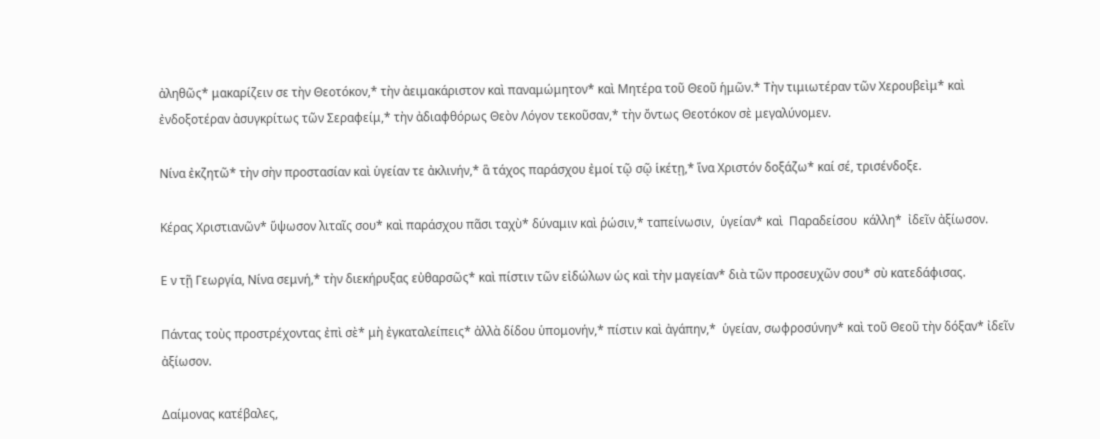ἀληθῶς* μακαρίζειν σε τὴν Θεοτόκον,* τὴν ἀειμακάριστον καὶ παναμώμητον* καὶ Μητέρα τοῦ Θεοῦ ἡμῶν.* Τὴν τιμιωτέραν τῶν Χερουβεὶμ* καὶ ἐνδοξοτέραν ἀσυγκρίτως τῶν Σεραφείμ,* τὴν ἀδιαφθόρως Θεὸν Λόγον τεκοῦσαν,* τὴν ὄντως Θεοτόκον σὲ μεγαλύνομεν.

Νίνα ἐκζητῶ* τὴν σὴν προστασίαν καὶ ὑγείαν τε ἀκλινήν,* ἃ τάχος παράσχου ἐμοί τῷ σῷ ἱκέτῃ,* ἵνα Χριστόν δοξάζω* καί σέ, τρισένδοξε.

Κέρας Χριστιανῶν* ὕψωσον λιταῖς σου* καὶ παράσχου πᾶσι ταχὺ* δύναμιν καὶ ῥώσιν,* ταπείνωσιν,  ὑγείαν* καὶ  Παραδείσου  κάλλη*  ἰδεῖν ἀξίωσον.

Ε ν τῇ Γεωργία, Νίνα σεμνή,* τὴν διεκήρυξας εὐθαρσῶς* καὶ πίστιν τῶν εἰδώλων ὡς καὶ τὴν μαγείαν* διὰ τῶν προσευχῶν σου* σὺ κατεδάφισας.

Πάντας τοὺς προστρέχοντας ἐπὶ σὲ* μὴ ἐγκαταλείπεις* ἀλλὰ δίδου ὑπομονήν,* πίστιν καὶ ἀγάπην,*  ὑγείαν, σωφροσύνην* καὶ τοῦ Θεοῦ τὴν δόξαν* ἰδεῖν ἀξίωσον.

Δαίμονας κατέβαλες,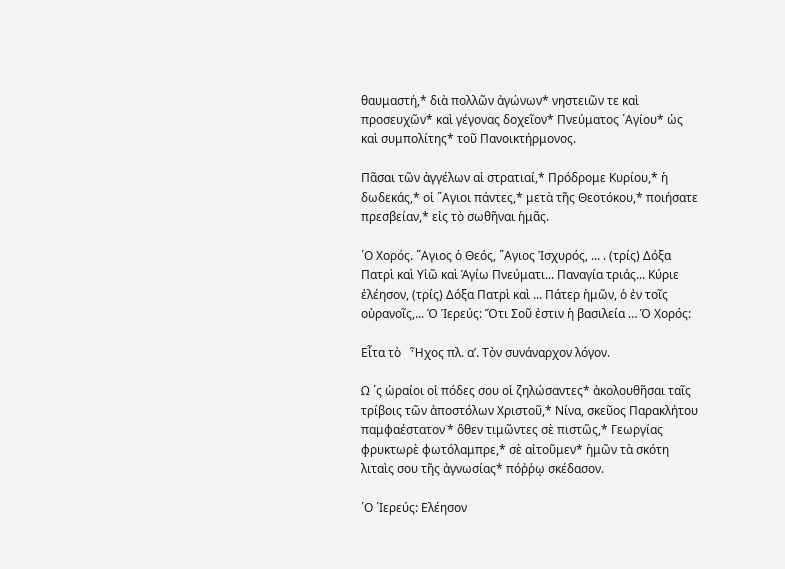θαυμαστή,* διὰ πολλῶν ἀγώνων* νηστειῶν τε καὶ προσευχῶν* καὶ γέγονας δοχεῖον* Πνεύματος ῾Αγίου* ὡς καὶ συμπολίτης* τοῦ Πανοικτήρμονος.

Πᾶσαι τῶν ἀγγέλων αἱ στρατιαί,* Πρόδρομε Κυρίου,* ἡ δωδεκάς,* οἱ ῞Αγιοι πάντες,* μετὰ τῆς Θεοτόκου,* ποιήσατε πρεσβείαν,* εἰς τὸ σωθῆναι ἡμᾶς.

῾Ο Χορός. ῞Αγιος ὁ Θεός, ῞Αγιος Ἰσχυρός, ... . (τρίς) Δόξα Πατρὶ καὶ Υἱῶ καὶ Ἁγίω Πνεύματι... Παναγία τριάς... Κύριε ἐλέησον, (τρίς) Δόξα Πατρὶ καὶ ... Πάτερ ἡμῶν, ὁ ἐν τοῖς οὐρανοῖς,... Ὁ Ἱερεύς: Ὅτι Σοῦ ἐστιν ἡ βασιλεία … Ὁ Χορός:

Εἶτα τὸ   Ἦχος πλ. αʹ. Τὸν συνάναρχον λόγον.

Ω ῾ς ὡραίοι οἱ πόδες σου οἱ ζηλώσαντες* ἀκολουθῆσαι ταῖς τρίβοις τῶν ἀποστόλων Χριστοῦ,* Νίνα, σκεῦος Παρακλήτου παμφαέστατον˙* ὅθεν τιμῶντες σὲ πιστῶς,* Γεωργίας φρυκτωρὲ φωτόλαμπρε,* σὲ αἰτοῦμεν* ἡμῶν τὰ σκότη λιταὶς σου τῆς ἀγνωσίας* πόῤῥῳ σκέδασον.

῾Ο ῾Ιερεύς: Ελέησον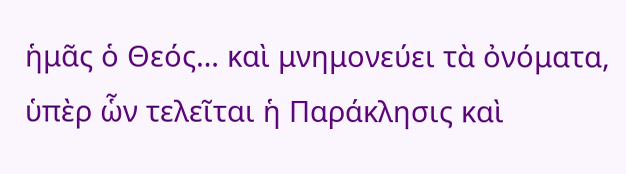ἡμᾶς ὁ Θεός… καὶ μνημονεύει τὰ ὀνόματα, ὑπὲρ ὧν τελεῖται ἡ Παράκλησις καὶ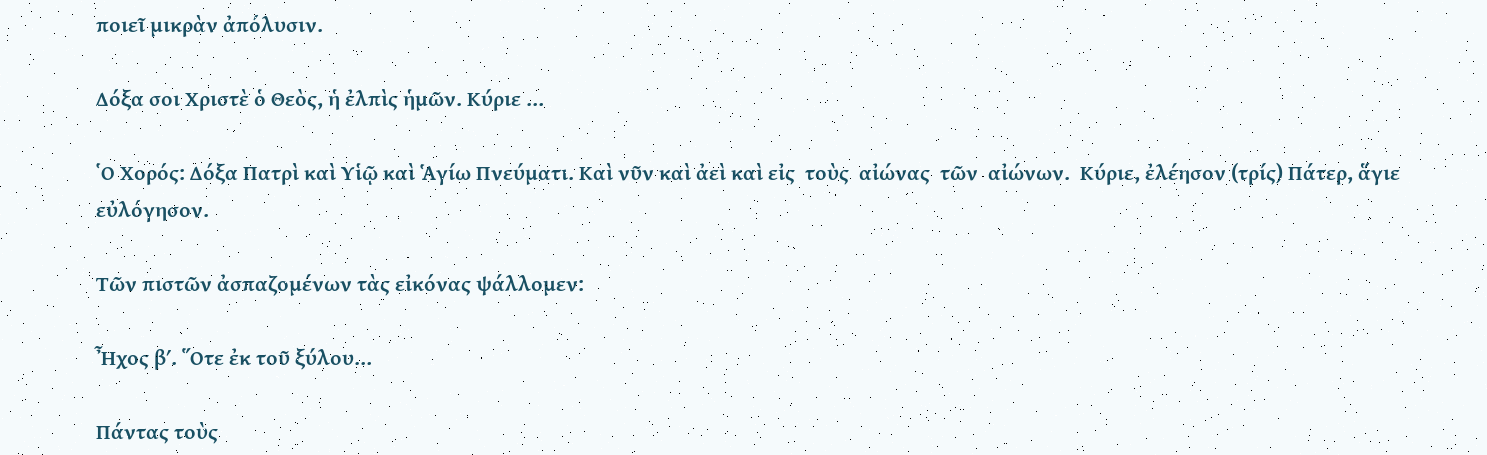ποιεῖ μικρὰν ἀπόλυσιν.

Δόξα σοι Χριστὲ ὁ Θεὸς, ἡ ἐλπὶς ἡμῶν. Κύριε …

῾Ο Χορός: Δόξα Πατρὶ καὶ Υἱῷ καὶ Ἁγίω Πνεύματι. Καὶ νῦν καὶ ἀεὶ καὶ εἰς  τοὺς  αἰώνας  τῶν  αἰώνων.  Κύριε, ἐλέησον (τρίς) Πάτερ, ἅγιε εὐλόγησον.

Τῶν πιστῶν ἀσπαζομένων τὰς εἰκόνας ψάλλομεν:

῏Ηχος βʹ. ῞Οτε ἐκ τοῦ ξύλου…

Πάντας τοὺς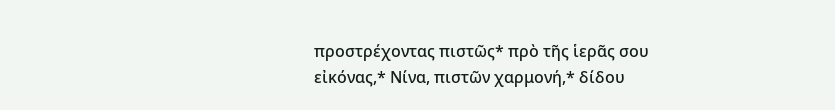προστρέχοντας πιστῶς* πρὸ τῆς ἱερᾶς σου εἰκόνας,* Νίνα, πιστῶν χαρμονή,* δίδου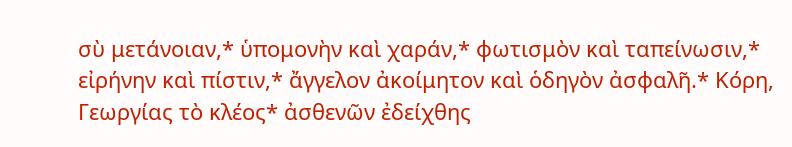σὺ μετάνοιαν,* ὑπομονὴν καὶ χαράν,* φωτισμὸν καὶ ταπείνωσιν,* εἰρήνην καὶ πίστιν,* ἄγγελον ἀκοίμητον καὶ ὁδηγὸν ἀσφαλῆ.* Κόρη, Γεωργίας τὸ κλέος* ἀσθενῶν ἐδείχθης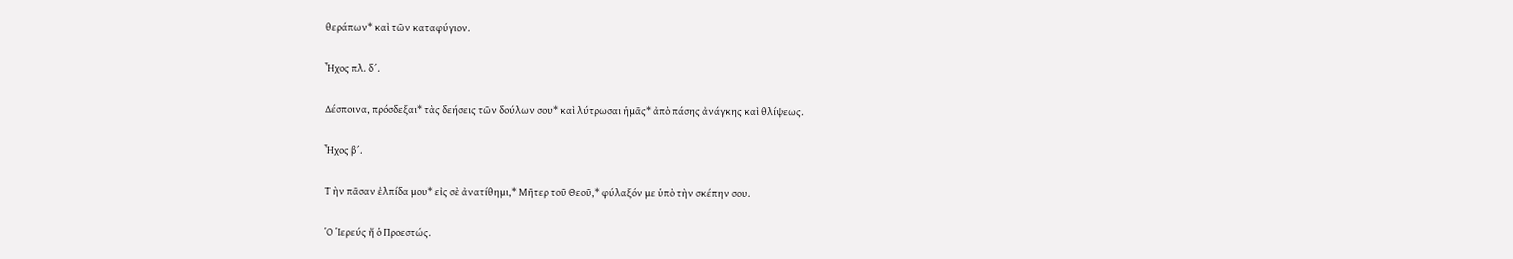θεράπων* καὶ τῶν καταφύγιον.

῏Ηχος πλ. δ´.

Δέσποινα, πρόσδεξαι* τὰς δεήσεις τῶν δούλων σου* καὶ λύτρωσαι ἡμᾶς* ἀπὸ πάσης ἀνάγκης καὶ θλίψεως.

῏Ηχος β´.

Τ ὴν πᾶσαν ἐλπίδα μου* εἰς σὲ ἀνατίθημι,* Μῆτερ τοῦ Θεοῦ,* φύλαξόν με ὑπὸ τὴν σκέπην σου.

῾Ο ῾Ιερεύς ἤ ὁ Προεστώς.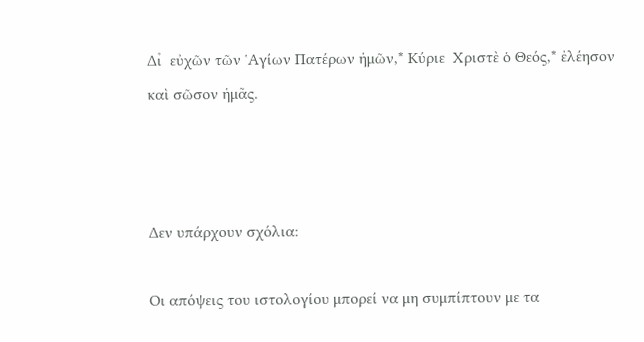Δι̉  εὐχῶν τῶν ῾Αγίων Πατέρων ἡμῶν,* Κύριε  Χριστὲ ὁ Θεός,* ἐλέησον καὶ σῶσον ἡμᾶς.



Δεν υπάρχουν σχόλια:

Oι απόψεις του ιστολογίου μπορεί να μη συμπίπτουν με τα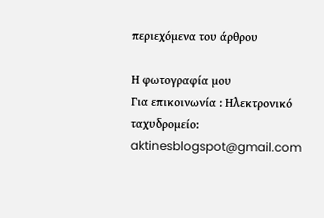περιεχόμενα του άρθρου

Η φωτογραφία μου
Για επικοινωνία : Ηλεκτρονικό ταχυδρομείο: aktinesblogspot@gmail.com